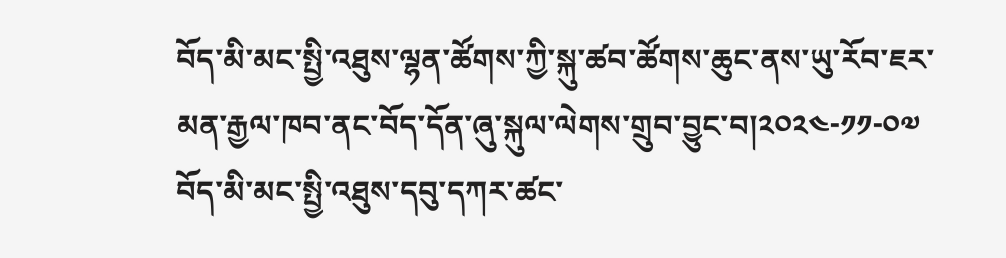བོད་མི་མང་སྤྱི་འཐུས་ལྷན་ཚོགས་ཀྱི་སྐུ་ཚབ་ཚོགས་ཆུང་ནས་ཡུ་རོབ་ཇར་མན་རྒྱལ་ཁབ་ནང་བོད་དོན་ཞུ་སྐུལ་ལེགས་གྲུབ་བྱུང་བ།༢༠༢༤-༡༡-༠༧
བོད་མི་མང་སྤྱི་འཐུས་དབུ་དཀར་ཚང་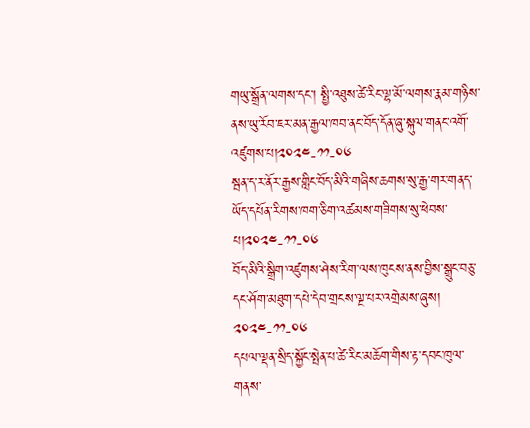གཡུ་སྒྲོན་ལགས་དང་། སྤྱི་འཐུས་ཚེ་རིང་ལྷ་མོ་ལགས་རྣམ་གཉིས་ནས་ཡུ་རོབ་ཇར་མན་རྒྱལ་ཁབ་ནང་བོད་དོན་ཞུ་སྐུལ་གནང་འགོ་འཛུགས་པ།༢༠༢༤-༡༡-༠༦
སྦན་ད་ར་ནོར་རྒྱས་གླིང་བོད་མིའི་གཞིས་ཆགས་སུ་རྒྱ་གར་གནད་ཡོད་དཔོན་རིགས་ཁག་ཅིག་འཚམས་གཟིགས་སུ་ཕེབས་པ།༢༠༢༤-༡༡-༠༦
བོད་མིའི་སྒྲིག་འཛུགས་ཤེས་རིག་ལས་ཁུངས་ནས་བྱིས་སྒྲུང་བཅུ་དང་ཤོག་མཐུག་དཔེ་དེབ་གྲངས་ལྔ་པར་འགྲེམས་ཞུས། ༢༠༢༤-༡༡-༠༦
དཔལ་ལྡན་སྲིད་སྐྱོང་སྤེན་པ་ཚེ་རིང་མཆོག་གིས་རྟ་དབང་ཁུལ་གནས་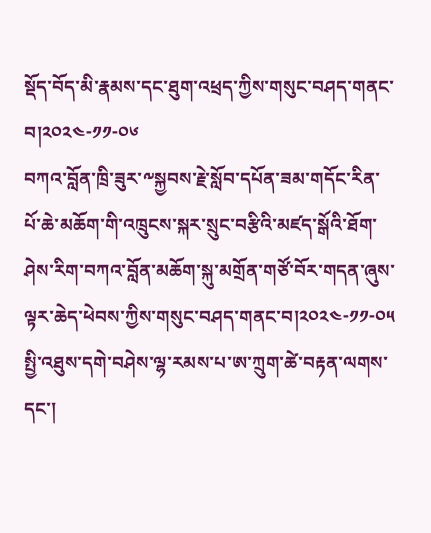སྡོད་བོད་མི་རྣམས་དང་ཐུག་འཕྲད་ཀྱིས་གསུང་བཤད་གནང་བ།༢༠༢༤-༡༡-༠༦
བཀའ་བློན་ཁྲི་ཟུར་༸སྐྱབས་རྗེ་སློབ་དཔོན་ཟམ་གདོང་རིན་པོ་ཆེ་མཆོག་གི་འཁྲུངས་སྐར་སྲུང་བརྩིའི་མཛད་སྒོའི་ཐོག་ཤེས་རིག་བཀའ་བློན་མཆོག་སྐུ་མགྲོན་གཙོ་བོར་གདན་ཞུས་ལྟར་ཆེད་ཕེབས་ཀྱིས་གསུང་བཤད་གནང་བ།༢༠༢༤-༡༡-༠༥
སྤྱི་འཐུས་དགེ་བཤེས་ལྷ་རམས་པ་ཨ་ཀྲུག་ཚེ་བརྟན་ལགས་དང་།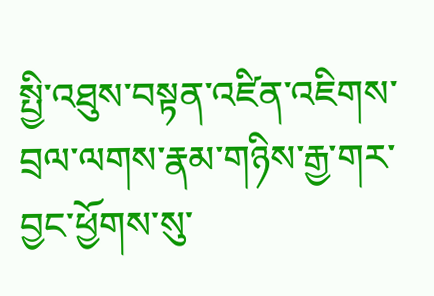སྤྱི་འཐུས་བསྟན་འཛིན་འཇིགས་བྲལ་ལགས་རྣམ་གཉིས་རྒྱ་གར་བྱང་ཕྱོགས་སུ་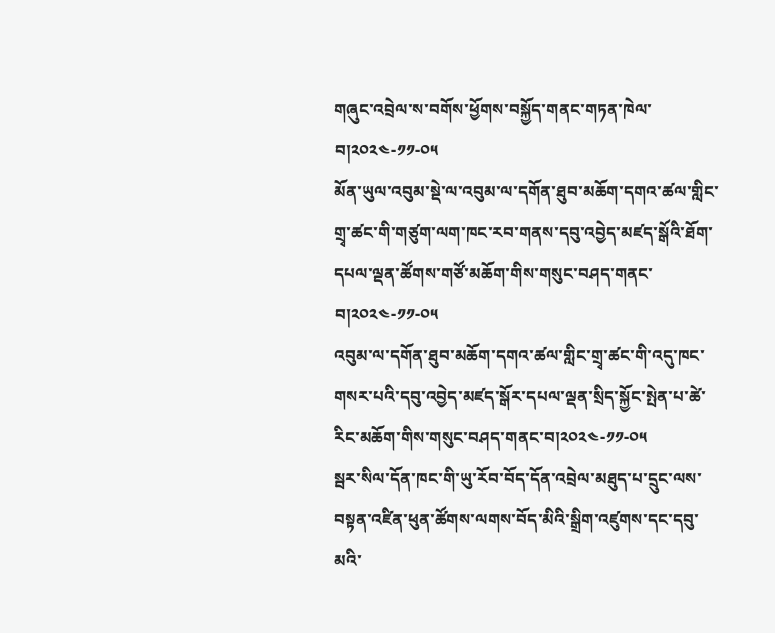གཞུང་འབྲེལ་ས་བགོས་ཕྱོགས་བསྐྱོད་གནང་གཏན་ཁེལ་བ།༢༠༢༤-༡༡-༠༥
མོན་ཡུལ་འབུམ་སྡེ་ལ་འབུམ་ལ་དགོན་ཐུབ་མཆོག་དགའ་ཚལ་གླིང་གྲྭ་ཚང་གི་གཙུག་ལག་ཁང་རབ་གནས་དབུ་འབྱེད་མཛད་སྒོའི་ཐོག་དཔལ་ལྡན་ཚོགས་གཙོ་མཆོག་གིས་གསུང་བཤད་གནང་བ།༢༠༢༤-༡༡-༠༥
འབུམ་ལ་དགོན་ཐུབ་མཆོག་དགའ་ཚལ་གླིང་གྲྭ་ཚང་གི་འདུ་ཁང་གསར་པའི་དབུ་འབྱེད་མཛད་སྒོར་དཔལ་ལྡན་སྲིད་སྐྱོང་སྤེན་པ་ཚེ་རིང་མཆོག་གིས་གསུང་བཤད་གནང་བ།༢༠༢༤-༡༡-༠༥
སྦར་སིལ་དོན་ཁང་གི་ཡུ་རོབ་བོད་དོན་འབྲེལ་མཐུད་པ་དྲུང་ལས་བསྟན་འཛིན་ཕུན་ཚོགས་ལགས་བོད་མིའི་སྒྲིག་འཛུགས་དང་དབུ་མའི་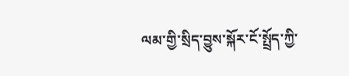ལམ་གྱི་སྲིད་བྱུས་སྐོར་ངོ་སྤྲོད་ཀྱི་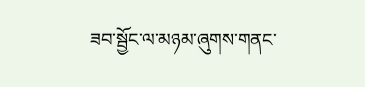ཟབ་སྦྱོང་ལ་མཉམ་ཞུགས་གནང་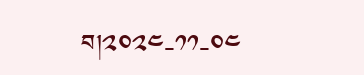བ།༢༠༢༤-༡༡-༠༤